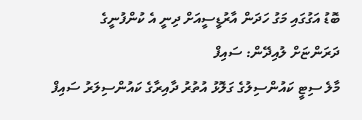ބޮޑު އަގުގައި މަގު ހަދަން އާރުޑީސީއަށް ދިނީ އެ ކުންފުނީގެ ދަރަންޏަށް ލުއިދޭން: ސައިފް
މާލެ ސިޓީ ކައުންސިލުގެ ގަލޮޅު އުތުރު ދާއިރާގެ ކައުންސިލަރު ސައިފް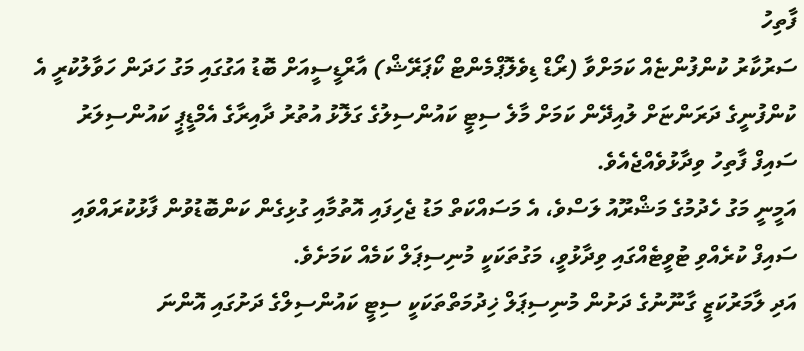ފާތިހު
ސަރުކާރު ކުންފުންޏެއް ކަމަށްވާ (ރޯޑް ޑިވެލޮޕްމެންޓް ކޯޕަރޭޝް) އާރްޑީސީއަށް ބޮޑު އަގުގައި މަގު ހަދަން ހަވާލުކުރީ އެ ކުންފުނީގެ ދަރަންޏަށް ލުއިދޭން ކަމަށް މާލެ ސިޓީ ކައުންސިލުގެ ގަލޮޅު އުތުރު ދާއިރާގެ އެމްޑީޕީ ކައުންސިލަރު ސައިފް ފާތިހު ވިދާޅުވެއްޖެއެވެ.
އަމީނީ މަގު ހެދުމުގެ މަޝްރޫއު ލަސްވެ، އެ މަސައްކަތް މަޑު ޖެހިފައި އޮތުމާއި ގުޅިގެން ކަންބޮޑުވުން ފާޅުކުރައްވައި ސައިފް ކުރެއްވި ޓުވީޓެއްގައި ވިދާޅުވީ، މަގުތަކަކީ މުނިސިޕަލް ކަމެއް ކަމަށެވެ.
އަދި ލާމަރުކަޒީ ގާނޫނުގެ ދަށުން މުނިސިޕަލް ޚިދުމަތްތަކަކީ ސިޓީ ކައުންސިލްގެ ދަށުގައި އޮންނަ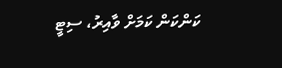ކަންކަން ކަމަށް ވާއިރު، ސިޓީ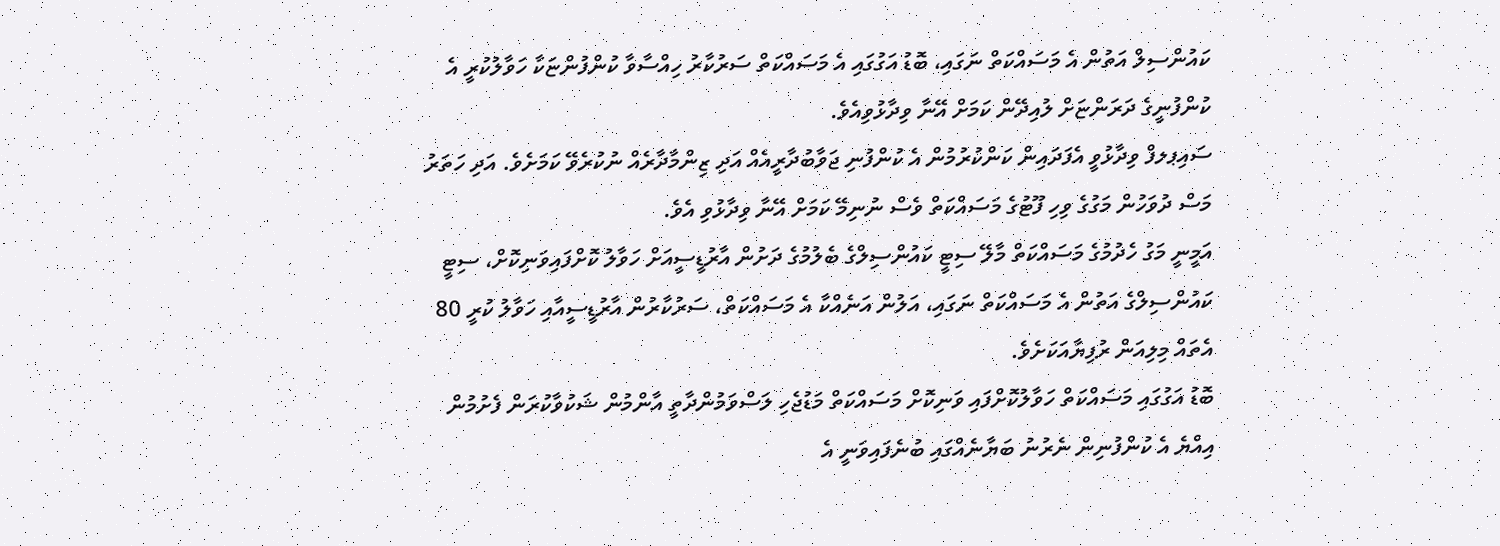ކައުންސިލް އަތުން އެ މަސައްކަތް ނަގައި، ބޮޑު އަގުގައި އެ މަސައްކަތް ސަރުކާރު ހިއްސާވާ ކުންފުންޏަކާ ހަވާލުކުރީ އެ ކުންފުނީގެ ދަރަންޏަށް ލުއިދޭން ކަމަށް އޭނާ ވިދާޅުވިއެވެ.
ސައިޕލފް ވިދާޅުވީ އެފަދައިން ކަންކުރުމުން އެ ކުންފުނި ޖަވާބުދާރީއެއް އަދި ޒިންމާދާރެއް ނުކުރެވޭ ކަމަށެވެ. އަދި ހަތަރު މަސް ދުވަހުން މަގުގެ ވިހި ފޫޓުގެ މަސައްކަތް ވެސް ނުނިމޭ ކަމަށް އޭނާ ވިދާޅުވި އެވެ.
އަމީނީ މަގު ހެދުމުގެ މަސައްކަތް މާލޭ ސިޓީ ކައުންސިލްގެ ބެލުމުގެ ދަށުން އާރުޑީސީއަށް ހަވާލު ކޮށްފައިވަނިކޮށް، ސިޓީ ކައުންސިލްގެ އަތުން އެ މަސައްކަތް ނަގައި، އަލުން އަނެއްކާ އެ މަސައްކަތް، ސަރުކާރުން އާރުޑީސީއާއި ހަވާލު ކުރީ 80 އެތައް މިލިއަން ރުފިޔާއަކަށެވެ.
ބޮޑު އަގުގައި މަސައްކަތް ހަވާލުކޮށްފައި ވަނިކޮށް މަސައްކަތް މަޑުޖެހި ލަސްވަމުންދާތީ އާންމުން ޝަކުވާކުރަން ފެށުމުން އިއްޔެ އެ ކުންފުނިން ނެރުނު ބަޔާނެއްގައި ބުނެފައިވަނީ އެ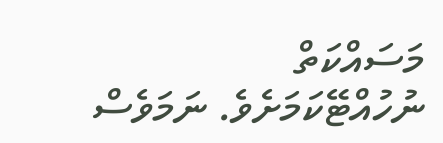މަސައްކަތް ނުހުއްޓޭކަމަށެވެ. ނަމަވެސް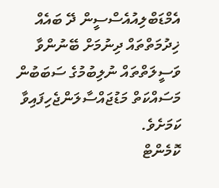އެމްޑަބްލިއުއެސްސީން ދޭ ބައެއް ޚިދުމަތްތައް ދިނުމަށް ބޭނުންވާ ވަސީލަތްތައް ނުލިބުމުގެ ސަބަބުން މަސައްކަތް މަޑުޖައްސާލަންޖެހިފައިވާ ކަމަށެވެ.
ކޮމެންޓް